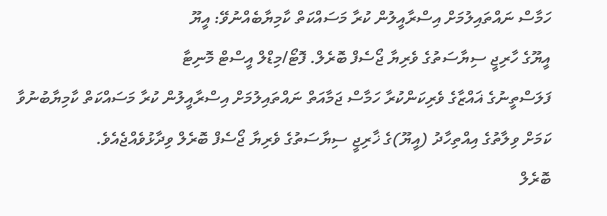ހަމާސް ނައްތައިލުމަށް އިސްރާއީލުން ކުރާ މަސައްކަތް ކާމިޔާބެއްނުވޭ: އީޔޫ
އީޔޫގެ ހާރިޖީ ސިޔާސަތުގެ ވެރިޔާ ޖޯސެފް ބޮރެލް. ފޮޓޯ/މިޑްލް އީސްޓް މޮނިޓާ
ފަލަސްތީނުގެ ޣައްޒާގެ ވެރިކަންކުރާ ހަމާސް ޖަމާއަތް ނައްތައިލުމަށް އިސްރާއީލުން ކުރާ މަސައްކަތް ކާމިޔާބުނުވާ ކަމަށް ވިލާތުގެ އިއްތިހާދު (އީޔޫ)ގެ ޚާރިޖީ ސިޔާސަތުގެ ވެރިޔާ ޖޯސެފް ބޮރެލް ވިދާޅުވެއްޖެއެވެ.
ބޮރެލް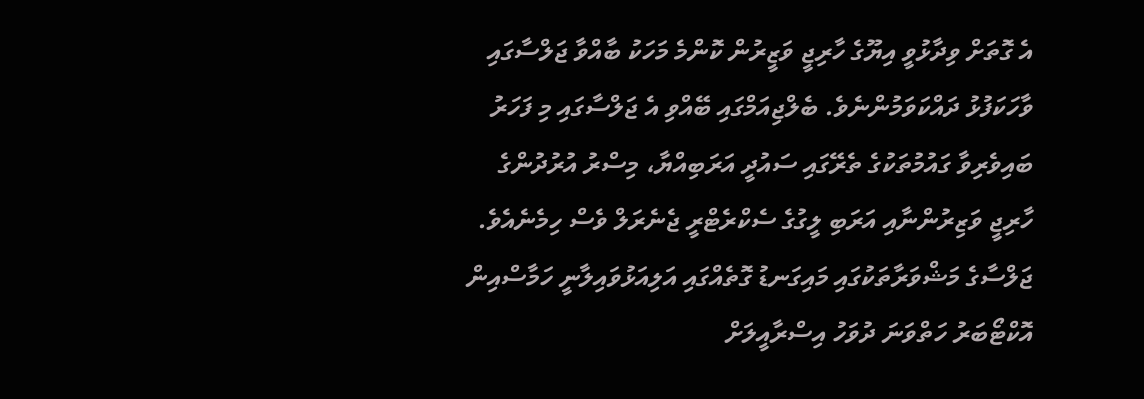އެ ގޮތަށް ވިދާޅުވީ އިޔޫގެ ހާރިޖީ ވަޒީރުން ކޮންމެ މަހަކު ބާއްވާ ޖަލްސާގައި ވާހަކަފުޅު ދައްކަވަމުންނެވެ. ބެލްޖިއަމްގައި ބޭއްވި އެ ޖަލްސާގައި މި ފަހަރު ބައިވެރިވާ ގައުމުތަކުގެ ތެރޭގައި ސައުދީ އަރަބިއްޔާ، މިސްރު އުރުދުންގެ ހާރިޖީ ވަޒިރުންނާއި އަރަބި ލީގުގެ ސެކްރެޓްރީ ޖެނެރަލް ވެސް ހިމެނެއެވެ.
ޖަލްސާގެ މަޝްވަރާތަކުގައި މައިގަނޑު ގޮތެއްގައި އަލިއަޅުވައިލާނީ ހަމާސްއިން އޮކްޓޯބަރު ހަތްވަނަ ދުވަހު އިސްރާއީލަށް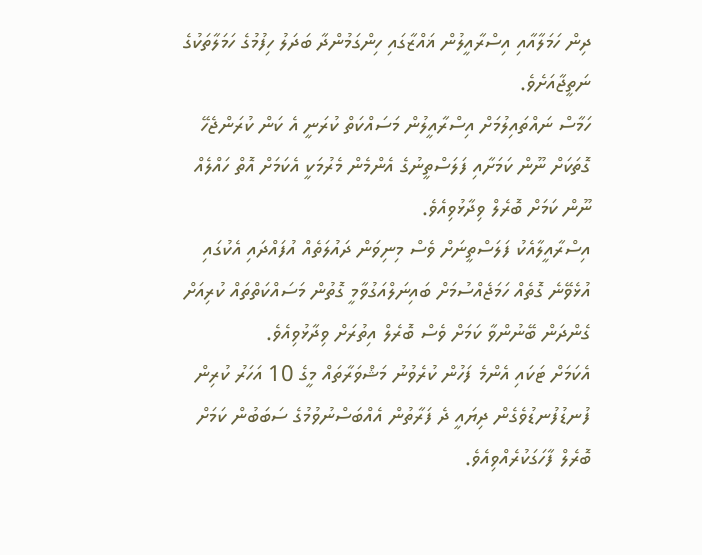ދިން ހަމަލާއާއި އިސްރާއީލުން ޣައްޒާގައި ހިންގަމުންދާ ބަދަލު ހިފުމުގެ ހަމަލާތަކުގެ ނަތީޖާއަށެވެ.
ހަމާސް ނައްތައިލުމަށް އިސްރާއީލުން މަސައްކަތް ކުރަނީ އެ ކަން ކުރަންޖެހޭ ގޮތަކަށް ނޫން ކަމަށާއި ފަލަސްތީނުގެ އެންމެން މެރުމަކީ އެކަމަށް އޮތް ހައްލެއް ނޫން ކަމަށް ބޮރެލް ވިދާޅުވިއެވެ.
އިސްރާއީލާއެކު ފަލަސްތީނަށް ވެސް މިނިވަން ދައުލަތެއް އުފައްދައި އެކުގައި އުޅެވޭނެ ގޮތެއް ހަމަޖެއްސުމަށް ބައިނަލްއަގުވާމީ ގޮތުން މަސައްކަތްތައް ކުރިއަށް ގެންދަން ބޭނުންވާ ކަމަށް ވެސް ބޮރެލް އިތުރަށް ވިދާޅުވިއެވެ.
އެކަމަށް ޓަކައި އެންމެ ފަހުން ކުރެވުނު މަޝްވަރާތައް މީގެ 10 އަހަރު ކުރިން ފުނޑުފުނޑުވެގެން ދިޔައީ ދެ ފަރާތުން އެއްބަސްނުވުމުގެ ސަބަބުން ކަމަށް ބޮރެލް ފާހަގަކުރެއްވިއެވެ.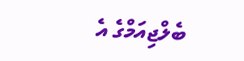ބެލްޖިއަމްގެ އެ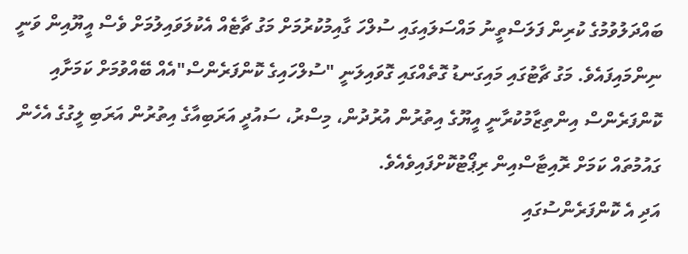ބައްދަލުވުމުގެ ކުރިން ފަލަސްތީނު މައްސަލައިގައި ސުލްހަ ގާއިމުކުރުމަށް މަގު ޗާޓެއް އެކުލަވައިލުމަށް ވެސް އީޔޫއިން ވަނީ ނިންމައިފައެވެ. މަގު ޗާޓުގައި މައިގަނޑު ގޮތެއްގައި ގޮވައިލަނީ "ސުލްހައިގެ ކޮންފަރެންސް"އެއް ބޭއްވުމަށް ކަމަށާއި ކޮންފަރެންސް އިންތިޒާމުކުރާނީ އީޔޫގެ އިތުރުން އުރުދުން، މިސްރު، ސައުދީ އަރަބިއާގެ އިތުރުން އަރަބި ލީގުގެ އެހެން ގައުމުތައް ކަމަށް ރޮއިޓާސްއިން ރިޕޯޓުކޮށްފައިވެއެވެ.
އަދި އެ ކޮންފަރެންސުގައި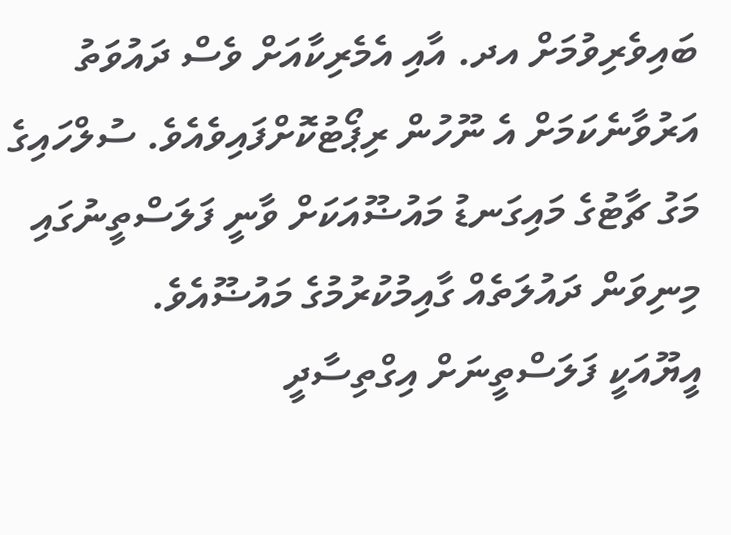ބައިވެރިވުމަށް އދ. އާއި އެމެރިކާއަށް ވެސް ދައުވަތު އަރުވާނެކަމަށް އެ ނޫހުން ރިޕޯޓުކޮށްފައިވެއެވެ. ސުލްހައިގެ މަގު ޗާޓުގެ މައިގަނޑު މައުޟޫއަކަށް ވާނީ ފަލަސްތީނުގައި މިނިވަން ދައުލަތެއް ގާއިމުކުރުމުގެ މައުޟޫއެވެ.
އީޔޫއަކީ ފަލަސްތީނަށް އިގްތިސާދީ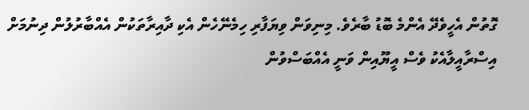ގޮތުން އެހީވެދޭ އެންމެ ބޮޑު ބާރެވެ. މިނިވަން ވިޔަފާރި ހިމެނޭހެން އެކި ދާއިރާތަކުން އެއްބާރުލުން ދިނުމަށް އިސްރާއީލާއެކު ވެސް އީޔޫއިން ވަނީ އެއްބަސްވުން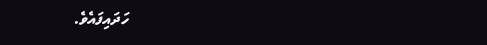ހަދައިފައެވެ.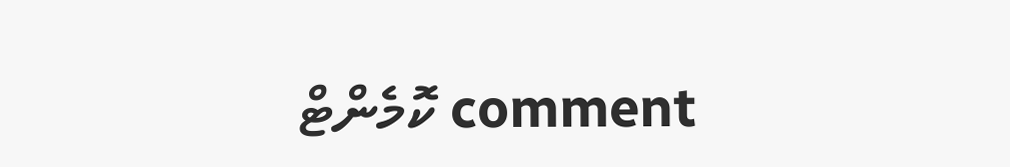comment ކޮމެންޓް